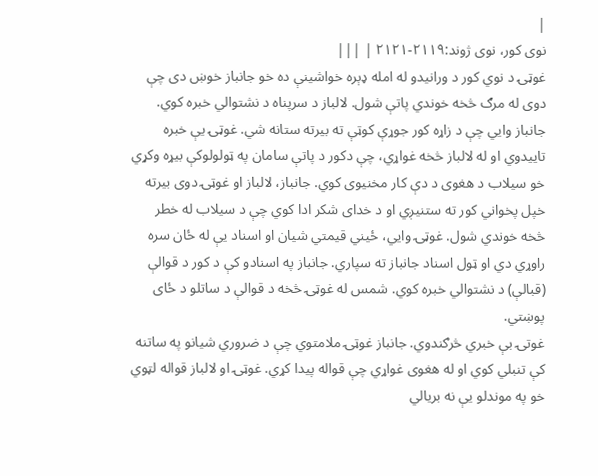|
نوى کور، نوى ژوند:٢١١٩-٢١٢١ | |||
غوټۍ د نوي کور د ورانيدو له امله ډېره خواشينې ده خو جانباز خوښ دى چې دوى له مرګ څخه خوندي پاتې شول. لالباز د سرپناه د نشتوالي خبره کوي. جانباز وايي چې د زاړه کور جوړې کوټې ته بيرته ستانه شي. غوټۍ يې خبره تاييدوي او له لالباز څخه غواړي، چې دکور د پاتې سامان په ټولولوکې بيړه وکړي خو سيلاب د هغوى د دې کار مخنيوى کوي. جانباز، لالباز او غوټۍ دوى بيرته خپل پخواني کور ته ستنيږي او د خداى شکر ادا کوي چې د سيلاب له خطر څخه خوندي شول. غوټۍ وايي، ځيني قيمتي شيان او اسناد يې له ځان سره راوړي دي او ټول اسناد جانباز ته سپاري. جانباز په اسنادو کې د کور د قوالې (قبالې) د نشتوالي خبره کوي. شمس له غوټۍ څخه د قوالې د ساتلو د ځاى پوښتي.
غوتۍ بې خبري څرګندوي. جانباز غوټۍ ملامتوي چې د ضروري شيانو په ساتنه کې تنبلي کوي او له هغوى غواړي چې قواله پيدا کړي. غوټۍ او لالباز قواله لټوي خو په موندلو يې نه بريالي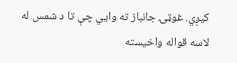کيږي. غوټۍ جانباز ته وايي چې تا د شمس له لاسه قواله واخيسته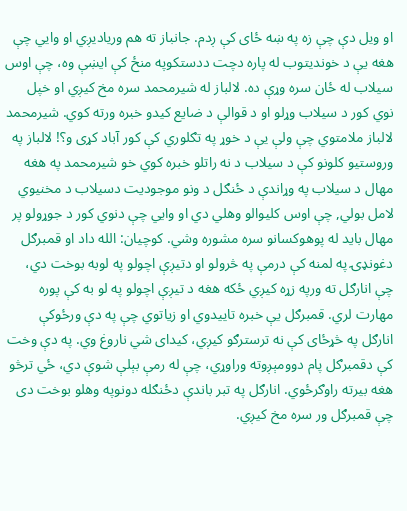او ويل دې چې زه په ښه ځاى کې ږدم. جانباز ته هم ورياديږي او وايي چې هغه يې د خونديتوب له پاره دچت ددستکوپه منځ کې ايښې وه، چې اوس سيلاب له ځان سره وړې ده. لالباز له شيرمحمد سره مخ کيږي او خپل نوي کور د سيلاب وړلو او د قوالې د ضايع کيدو خبره ورته کوي. شيرمحمد لالباز ملامتوي چې ولې يې د خوړ په تګلوري کې کور آباد کړى و؟! لالباز په وروستيو کلونو کې د سيلاب د نه راتلو خبره کوي خو شيرمحمد په هغه مهال د سيلاب په وړاندې د ځنګل د ونو موجوديت دسيلاب د مخنيوي لامل بولي, چې اوس کليوالو وهلي دي او وايي چې دنوي کور د جوړولو پر مهال بايد له پوهوکسانو سره مشوره وشي. کوچيان: الله داد او قمبرګل دغونډۍ په لمنه کې درمې په څرولو او دتيږې اچولو په لوبه بوخت دي، چې انارګل ته ورپه زړه کيږي ځکه هغه د تيږې اچولو په لو به کې پوره مهارت لري. قمبرګل يې خبره تاييدوي او زياتوي چې په دې ورځوکې انارګل په څړځاى کې نه ترسترګو کيږي، کيداى شي ناروغ وي. په دې وخت کې دقمبرګل پام دوومېږوته وراوړي، چې له رمې بېلې شوې دي، ځي ترڅو هغه بيرته راوګرځوي. انارګل په تبر باندې دځنګله دونوپه وهلو بوخت دى چې قمبرګل ور سره مخ کيږي.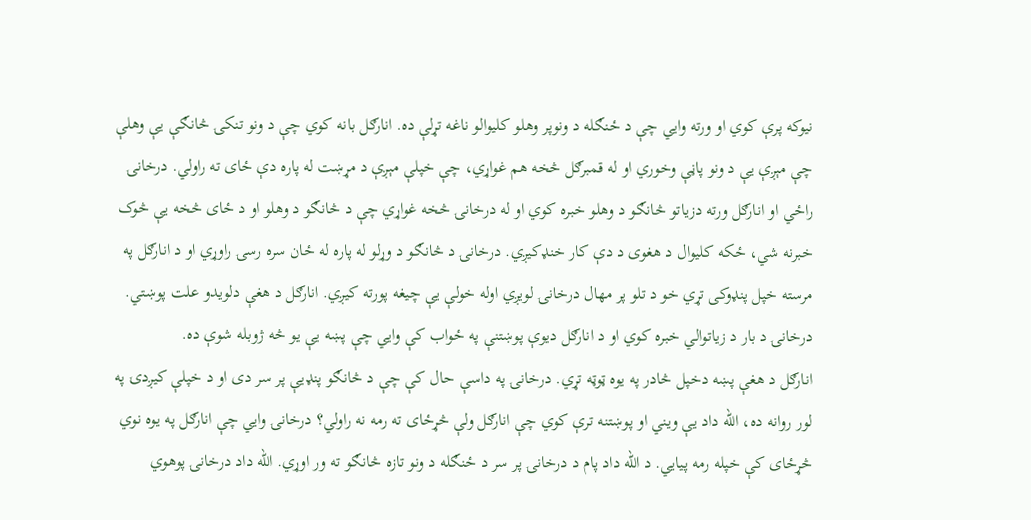نيوکه پرې کوي او ورته وايي چې د ځنګله د ونوپر وهلو کليوالو ناغه تړلې ده. انارګل بانه کوي چې د ونو تنکۍ څانګې يې وهلې چې مېږې يې د ونو پاڼې وخوري او له قمبرګل څخه هم غواړي، چې خپلې مېږې د مړښت له پاره دې ځاى ته راولي. درخانۍ راځي او انارګل ورته دزياتو څانګو د وهلو خبره کوي او له درخانۍ څخه غواړي چې د څانګو د وهلو او د ځاى څخه يې څوک خبرنه شي، ځکه کليوال د هغوى د دې کار خنډکيږي. درخانۍ د څانګو د وړلو له پاره له ځان سره رسۍ راوړي او د انارګل په مرسته خپل پنډوکى تړي خو د تلو پر مهال درخانۍ لويږي اوله خولې يې چيغه پورته کيږي. انارګل د هغې دلويدو علت پوښتي. درخانۍ د بار د زياتوالي خبره کوي او د انارګل ديوې پوښتنې په ځواب کې وايي چې پښه يې يو څه ژوبله شوې ده.
انارګل د هغې پښه دخپل څادر په يوه ټوټه تړي. درخانۍ په داسې حال کې چې د څانګو پنډيې پر سر دى او د خپلې کيږدۍ په لور روانه ده، الله داد يې ويني او پوښتنه ترې کوي چې انارګل ولې څړځاى ته رمه نه راولي؟ درخانۍ وايي چې انارګل په يوه نوي څړځاى کې خپله رمه پيايي. د الله داد پام د درخانۍ پر سر د ځنګله د ونو تازه څانګو ته ور اوړي. الله داد درخانۍ پوهوي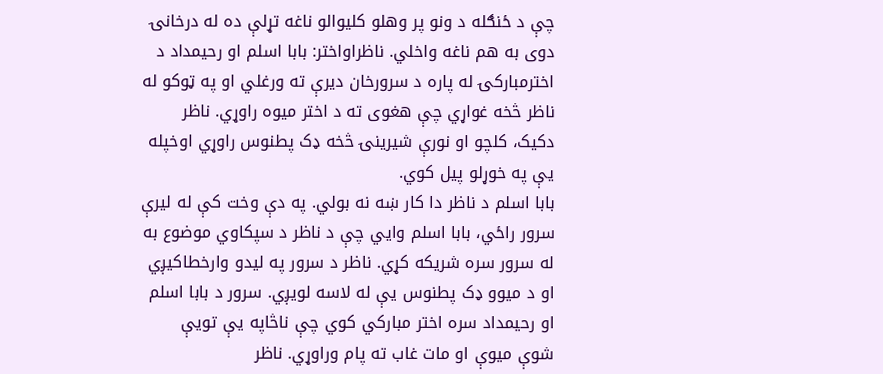چې د ځنګله د ونو پر وهلو کليوالو ناغه تړلې ده له درخانۍ دوى به هم ناغه واخلي. ناظراواختر: بابا اسلم او رحيمداد د اخترمبارکۍ له پاره د سرورخان ديرې ته ورغلي او په ټوکو له ناظر څخه غواړي چې هغوى ته د اختر ميوه راوړي. ناظر دکيک، کلچو او نورې شيرينۍ څخه ډک پطنوس راوړي اوخپله يې په خوړلو پيل کوي.
بابا اسلم د ناظر دا کار ښه نه بولي. په دې وخت کې له ليرې سرور راځي، بابا اسلم وايي چې د ناظر د سپکاوي موضوع به له سرور سره شريکه کړي. ناظر د سرور په ليدو وارخطاکيږي او د ميوو ډک پطنوس يې له لاسه لويږي. سرور د بابا اسلم او رحيمداد سره اختر مبارکي کوي چې ناڅاپه يې تويې شوې ميوې او مات غاب ته پام وراوړي. ناظر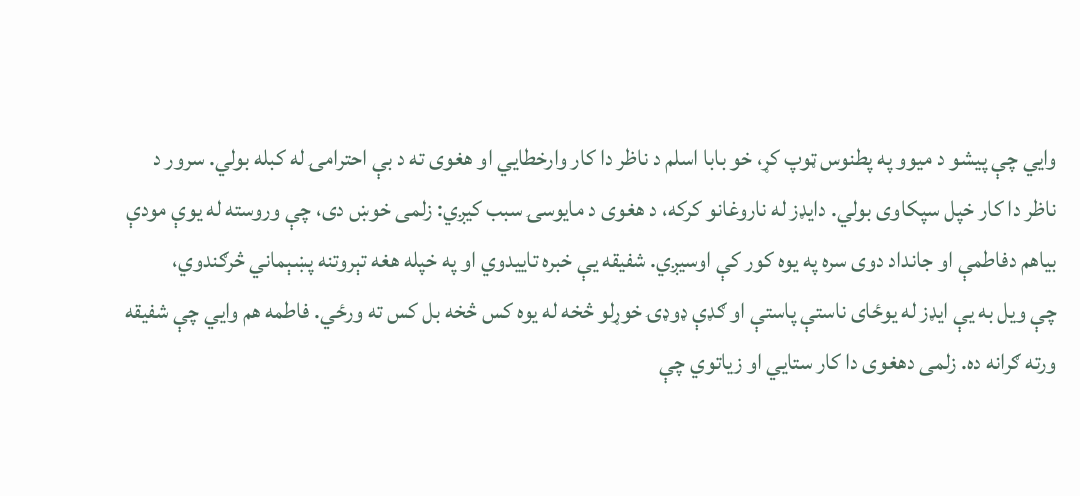وايي چې پيشو د ميوو په پطنوس ټوپ کړ، خو بابا اسلم د ناظر دا کار وارخطايي او هغوى ته د بې احترامۍ له کبله بولي. سرور د ناظر دا کار خپل سپکاوى بولي. دايډز له ناروغانو کرکه، د هغوى د مايوسۍ سبب کيږي: زلمى خوښ دى، چې وروسته له يوې مودې بياهم دفاطمې او جانداد دوى سره په يوه کور کې اوسيږي. شفيقه يې خبره تاييدوي او په خپله هغه تېروتنه پښېماني څرګندوي،
چې ويل به يې ايډز له يوځاى ناستې پاستې او ګډې ډوډۍ خوړلو څخه له يوه کس څخه بل کس ته ورځي. فاطمه هم وايي چې شفيقه ورته ګرانه ده. زلمى دهغوى دا کار ستايي او زياتوي چې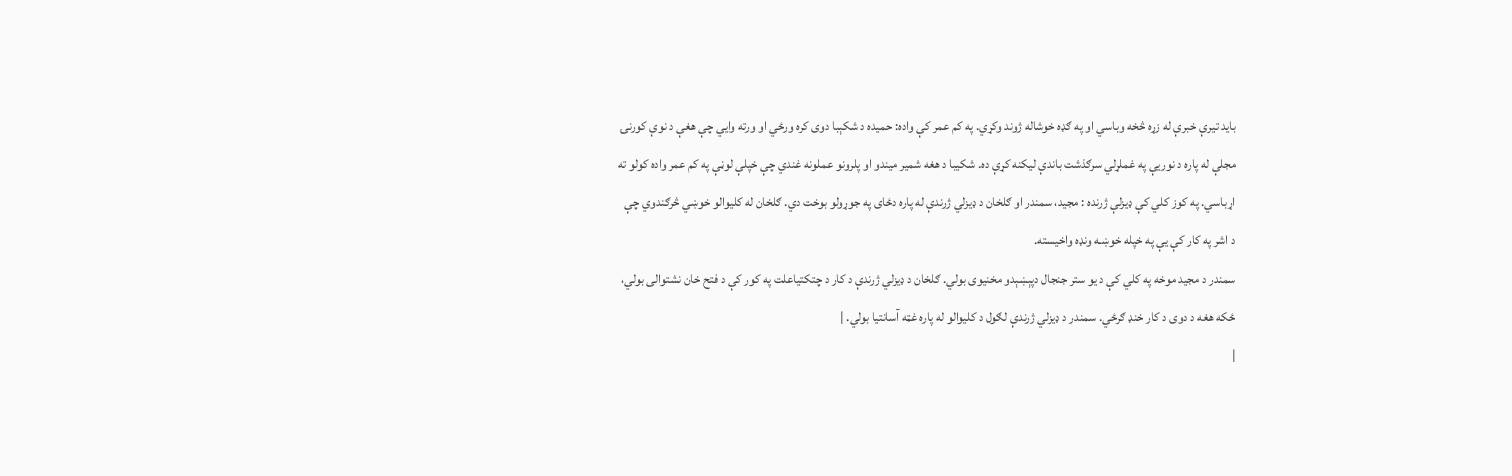بايد تيرې خبرې له زړه څخه وباسي او په ګډه خوشاله ژوند وکړي. په کم عمر کې واده: حميده د شکېبا دوى کره ورځي او ورته وايي چې هغې د نوې کورنۍ مجلې له پاره د نوريې په غملړلي سرګذشت باندې ليکنه کړې ده. شکيبا د هغه شمير ميندو او پلرونو عملونه غندي چې خپلې لوڼې په کم عمر واده کولو ته اړباسي. په کوز کلي کې ډيزلې ژرنده : مجيد، سمندر او ګلخان د ډيزلي ژرندې له پاره دځاى په جوړولو بوخت دي. ګلخان له کليوالو خوښي څرګندوي چې د اشر په کار کې يې په خپله خوښـه ونډه واخيسته.
سمندر د مجيد موخه په کلي کې د يو ستر جنجال دپېښېدو مخنيوى بولي. ګلخان د ډيزلي ژرندې د کار د چتکتياعلت په کور کې د فتح خان نشتوالى بولي، ځکه هغه د دوى د کار خنډ ګرځي. سمندر د ډيزلي ژرندې لګول د کليوالو له پاره غټه آسانتيا بولي. |
|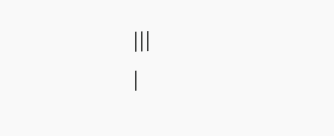|||
|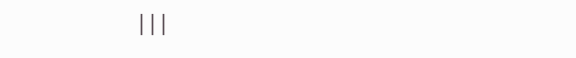|||